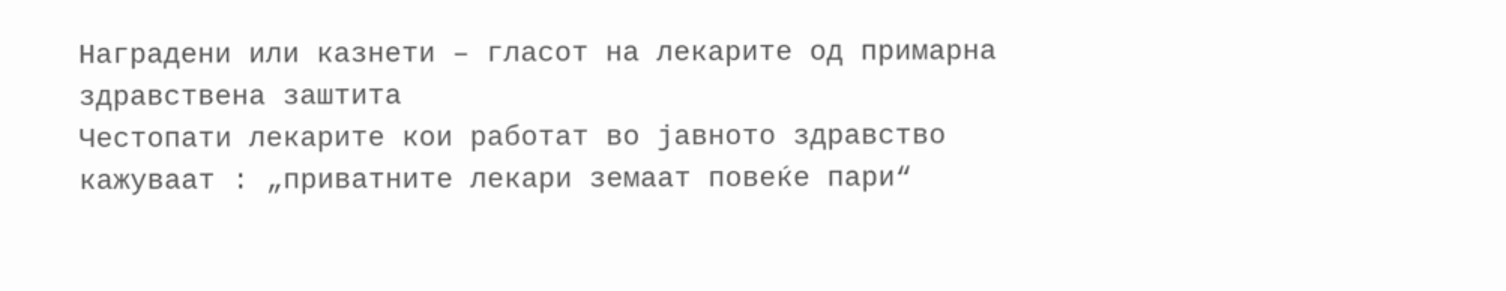Наградени или казнети – гласот на лекарите од примарна здравствена заштита
Честопати лекарите кои работат во јавното здравство кажуваат : „приватните лекари земаат повеќе пари“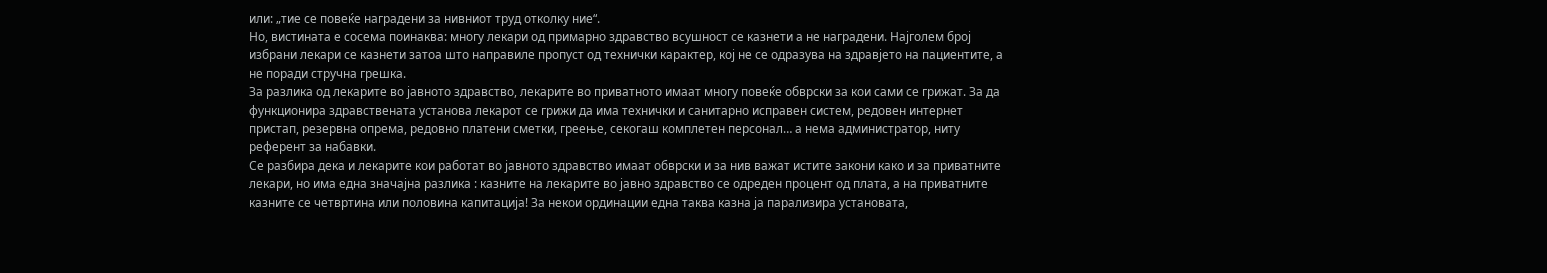или: „тие се повеќе наградени за нивниот труд отколку ние“.
Но, вистината е сосема поинаква: многу лекари од примарно здравство всушност се казнети а не наградени. Најголем број избрани лекари се казнети затоа што направиле пропуст од технички карактер, кој не се одразува на здравјето на пациентите, а не поради стручна грешка.
За разлика од лекарите во јавното здравство, лекарите во приватното имаат многу повеќе обврски за кои сами се грижат. За да функционира здравствената установа лекарот се грижи да има технички и санитарно исправен систем, редовен интернет пристап, резервна опрема, редовно платени сметки, греење, секогаш комплетен персонал… а нема администратор, ниту референт за набавки.
Се разбира дека и лекарите кои работат во јавното здравство имаат обврски и за нив важат истите закони како и за приватните лекари, но има една значајна разлика : казните на лекарите во јавно здравство се одреден процент од плата, а на приватните казните се четвртина или половина капитација! За некои ординации една таква казна ја парализира установата,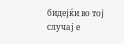бидејќи во тој случај е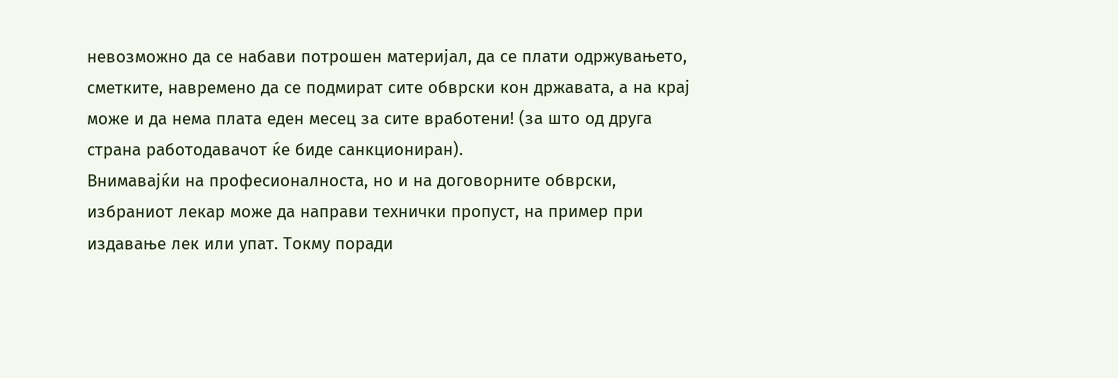невозможно да се набави потрошен материјал, да се плати одржувањето, сметките, навремено да се подмират сите обврски кон државата, а на крај може и да нема плата еден месец за сите вработени! (за што од друга страна работодавачот ќе биде санкциониран).
Внимавајќи на професионалноста, но и на договорните обврски, избраниот лекар може да направи технички пропуст, на пример при издавање лек или упат. Токму поради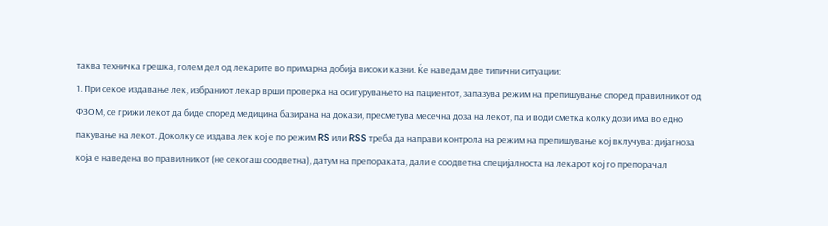таква техничка грешка, голем дел од лекарите во примарна добија високи казни. Ќе наведам две типични ситуации:
1. При секое издавање лек, избраниот лекар врши проверка на осигурувањето на пациентот, запазува режим на препишување според правилникот од ФЗОМ, се грижи лекот да биде според медицина базирана на докази, пресметува месечна доза на лекот, па и води сметка колку дози има во едно пакување на лекот. Доколку се издава лек кој е по режим RS или RSS треба да направи контрола на режим на препишување кој вклучува: дијагноза која е наведена во правилникот (не секогаш соодветна), датум на препораката, дали е соодветна специјалноста на лекарот кој го препорачал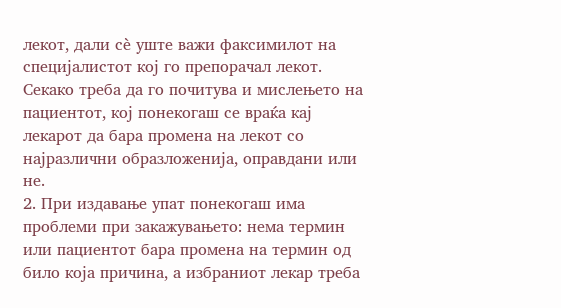лекот, дали сè уште важи факсимилот на специјалистот кој го препорачал лекот. Секако треба да го почитува и мислењето на пациентот, кој понекогаш се враќа кај лекарот да бара промена на лекот со најразлични образложенија, оправдани или не.
2. При издавање упат понекогаш има проблеми при закажувањето: нема термин или пациентот бара промена на термин од било која причина, а избраниот лекар треба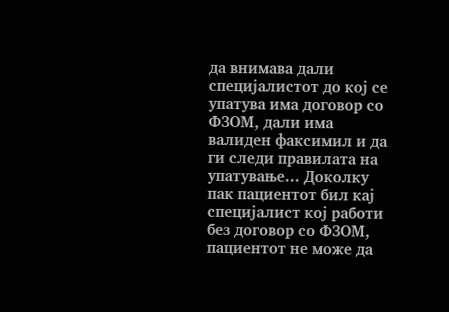да внимава дали специјалистот до кој се упатува има договор со ФЗОМ, дали има валиден факсимил и да ги следи правилата на упатување… Доколку пак пациентот бил кај специјалист кој работи без договор со ФЗОМ, пациентот не може да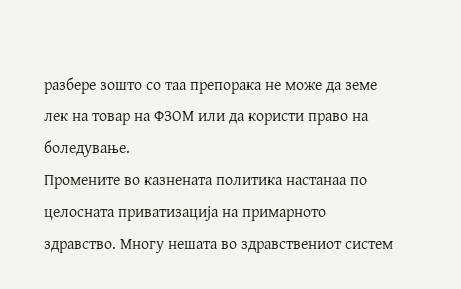разбере зошто со таа препорака не може да земе лек на товар на ФЗОМ или да користи право на боледување.
Промените во казнената политика настанаа по целосната приватизација на примарното здравство. Многу нешата во здравствениот систем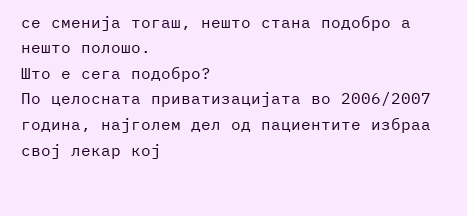се сменија тогаш, нешто стана подобро а нешто полошо.
Што е сега подобро?
По целосната приватизацијата во 2006/2007 година, најголем дел од пациентите избраа свој лекар кој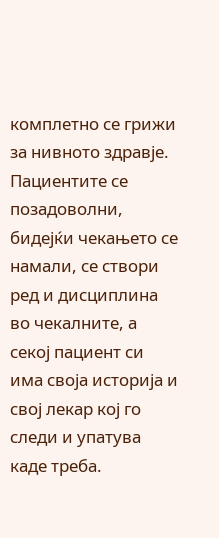комплетно се грижи за нивното здравје. Пациентите се позадоволни, бидејќи чекањето се намали, се створи ред и дисциплина во чекалните, а секој пациент си има своја историја и свој лекар кој го следи и упатува каде треба.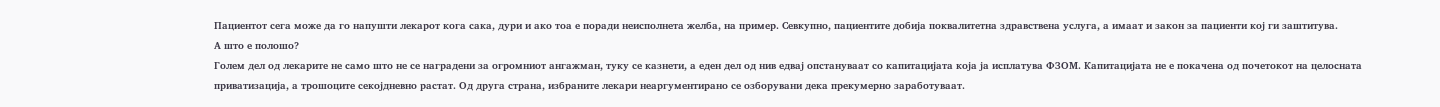Пациентот сега може да го напушти лекарот кога сака, дури и ако тоа е поради неисполнета желба, на пример. Севкупно, пациентите добија поквалитетна здравствена услуга, а имаат и закон за пациенти кој ги заштитува.
А што е полошо?
Голем дел од лекарите не само што не се наградени за огромниот ангажман, туку се казнети, а еден дел од нив едвај опстануваат со капитацијата која ја исплатува ФЗОМ. Капитацијата не е покачена од почетокот на целосната приватизација, а трошоците секојдневно растат. Од друга страна, избраните лекари неаргументирано се озборувани дека прекумерно заработуваат.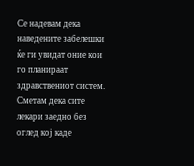Се надевам дека наведените забелешки ќе ги увидат оние кои го планираат здравствениот систем. Сметам дека сите лекари заедно без оглед кој каде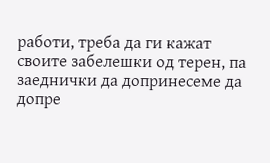работи, треба да ги кажат своите забелешки од терен, па заеднички да допринесеме да допре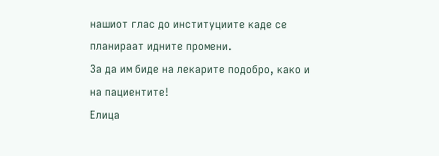нашиот глас до институциите каде се планираат идните промени.
За да им биде на лекарите подобро, како и на пациентите!
Елица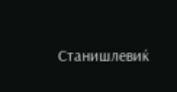Станишлевиќ